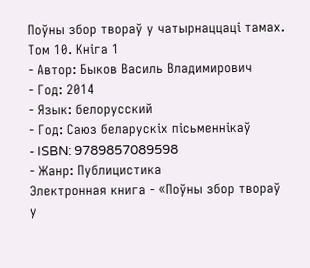Поўны збор твораў у чатырнаццаці тамах. Том 10. Кніга 1
- Автор: Быков Василь Владимирович
- Год: 2014
- Язык: белорусский
- Год: Саюз беларускіх пісьменнікаў
- ISBN: 9789857089598
- Жанр: Публицистика
Электронная книга - «Поўны збор твораў у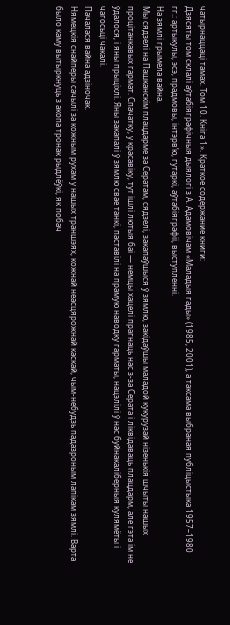чатырнаццаці тамах. Том 10. Кніга 1». Краткое содержание книги:
Дзясяты том склалі аўтабіяграфічныя дыялогі з А. Адамовічам «Маладыя гады» (1985, 2001), а таксама выбраная публіцыстыка 1957–1980 гг.: артыкулы, эсэ, прадмовы, інтэрв’ю, гутаркі, аўтабіяграфіі, выступленні.
На зямлі грымела вайна.
Мы сядзелі на Пашканскім плацдарме за Сератам, сядзелі, закапаўшыся ў зямлю, закідаўшы маладой кукурузай нізенькія шчыты нашых процітанкавых гармат. Спачатку, у красавіку, тут ішлі лютыя баі — немцы хацелі прагнаць нас з-за Серата і ліквідаваць плацдарм, але гэта ім не ўдалося, і яны прыціхлі. Яны закапалі ў зямлю свае танкі, паставілі на прамую наводку гарматы, нацэлілі ў нас буйнакаліберныя кулямёты і чагосьці чакалі.
Пачалася вайна адзіночак.
Нямецкія снайперы сачылі за кожным рухам у нашых траншэях, кожнай неасцярожнай каскай, чым-небудзь падазроным лапікам зямлі. Варта было каму вытыркнуць з акопа тронак рыдлёўкі, як побач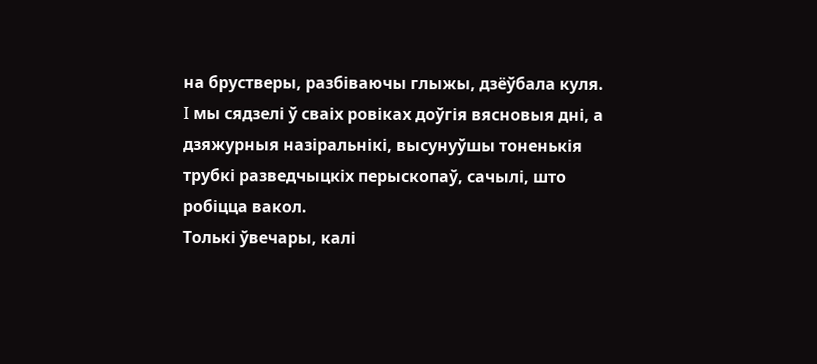на брустверы, разбіваючы глыжы, дзёўбала куля. I мы сядзелі ў сваіх ровіках доўгія вясновыя дні, а дзяжурныя назіральнікі, высунуўшы тоненькія трубкі разведчыцкіх перыскопаў, сачылі, што робіцца вакол.
Толькі ўвечары, калі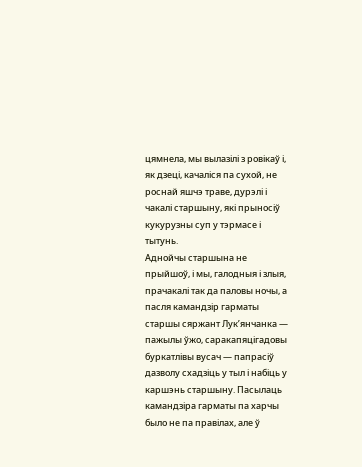цямнела, мы вылазілі з ровікаў і, як дзеці, качаліся па сухой, не роснай яшчэ траве, дурэлі і чакалі старшыну, які прыносіў кукурузны суп у тэрмасе і тытунь.
Аднойчы старшына не прыйшоў, і мы, галодныя і злыя, прачакалі так да паловы ночы, а пасля камандзір гарматы старшы сяржант Лук’янчанка — пажылы ўжо, саракапяцігадовы буркатлівы вусач — папрасіў дазволу схадзіць у тыл і набіць у каршэнь старшыну. Пасылаць камандзіра гарматы па харчы было не па правілах, але ў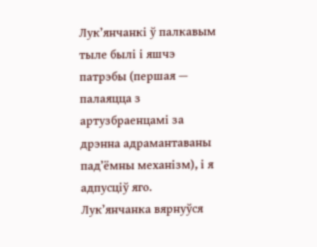Лук’янчанкі ў палкавым тыле былі і яшчэ патрэбы (першая — палаяцца з артузбраенцамі за дрэнна адрамантаваны пад’ёмны механізм), і я адпусціў яго.
Лук’янчанка вярнуўся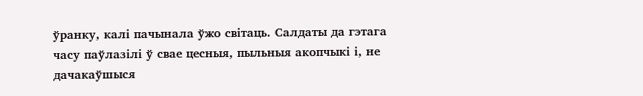ўранку, калі пачынала ўжо світаць. Салдаты да гэтага часу паўлазілі ў свае цесныя, пыльныя акопчыкі і, не дачакаўшыся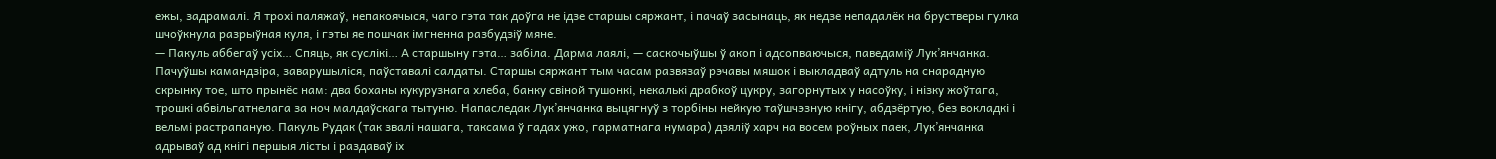ежы, задрамалі. Я трохі паляжаў, непакоячыся, чаго гэта так доўга не ідзе старшы сяржант, і пачаў засынаць, як недзе непадалёк на брустверы гулка шчоўкнула разрыўная куля, і гэты яе пошчак імгненна разбудзіў мяне.
— Пакуль аббегаў усіх… Спяць, як суслікі… А старшыну гэта… забіла. Дарма лаялі, — саскочыўшы ў акоп і адсопваючыся, паведаміў Лук’янчанка.
Пачуўшы камандзіра, заварушыліся, паўставалі салдаты. Старшы сяржант тым часам развязаў рэчавы мяшок і выкладваў адтуль на снарадную скрынку тое, што прынёс нам: два боханы кукурузнага хлеба, банку свіной тушонкі, некалькі драбкоў цукру, загорнутых у насоўку, і нізку жоўтага, трошкі абвільгатнелага за ноч малдаўскага тытуню. Напаследак Лук’янчанка выцягнуў з торбіны нейкую таўшчэзную кнігу, абдзёртую, без вокладкі і вельмі растрапаную. Пакуль Рудак (так звалі нашага, таксама ў гадах ужо, гарматнага нумара) дзяліў харч на восем роўных паек, Лук’янчанка адрываў ад кнігі першыя лісты і раздаваў іх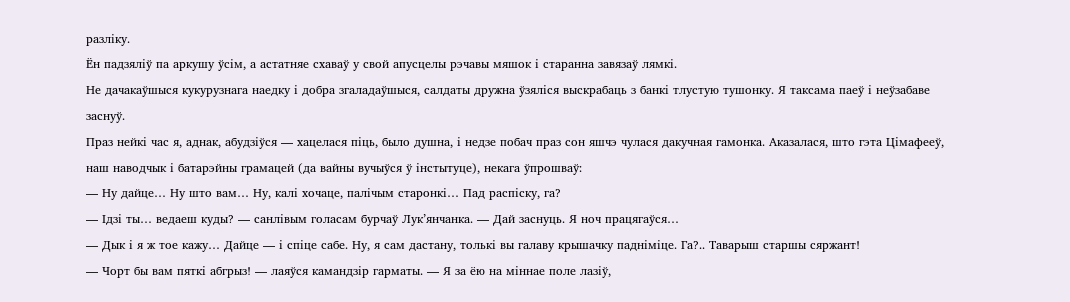разліку.
Ён падзяліў па аркушу ўсім, а астатняе схаваў у свой апусцелы рэчавы мяшок і старанна завязаў лямкі.
Не дачакаўшыся кукурузнага наедку і добра згаладаўшыся, салдаты дружна ўзяліся выскрабаць з банкі тлустую тушонку. Я таксама паеў і неўзабаве заснуў.
Праз нейкі час я, аднак, абудзіўся — хацелася піць, было душна, і недзе побач праз сон яшчэ чулася дакучная гамонка. Аказалася, што гэта Цімафееў, наш наводчык і батарэйны грамацей (да вайны вучыўся ў інстытуце), некага ўпрошваў:
— Ну дайце… Ну што вам… Ну, калі хочаце, палічым старонкі… Пад распіску, га?
— Ідзі ты… ведаеш куды? — санлівым голасам бурчаў Лук’янчанка. — Дай заснуць. Я ноч працягаўся…
— Дык і я ж тое кажу… Дайце — і спіце сабе. Ну, я сам дастану, толькі вы галаву крышачку падніміце. Га?.. Таварыш старшы сяржант!
— Чорт бы вам пяткі абгрыз! — лаяўся камандзір гарматы. — Я за ёю на міннае поле лазіў,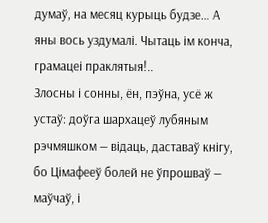думаў, на месяц курыць будзе… А яны вось уздумалі. Чытаць ім конча, грамацеі праклятыя!..
Злосны і сонны, ён, пэўна, усё ж устаў: доўга шархацеў лубяным рэчмяшком — відаць, даставаў кнігу, бо Цімафееў болей не ўпрошваў — маўчаў, і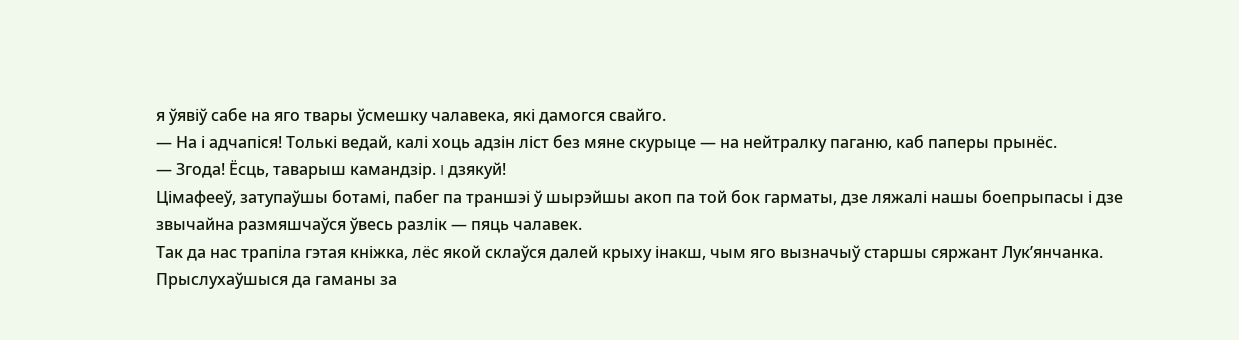я ўявіў сабе на яго твары ўсмешку чалавека, які дамогся свайго.
— На і адчапіся! Толькі ведай, калі хоць адзін ліст без мяне скурыце — на нейтралку паганю, каб паперы прынёс.
— Згода! Ёсць, таварыш камандзір. I дзякуй!
Цімафееў, затупаўшы ботамі, пабег па траншэі ў шырэйшы акоп па той бок гарматы, дзе ляжалі нашы боепрыпасы і дзе звычайна размяшчаўся ўвесь разлік — пяць чалавек.
Так да нас трапіла гэтая кніжка, лёс якой склаўся далей крыху інакш, чым яго вызначыў старшы сяржант Лук’янчанка. Прыслухаўшыся да гаманы за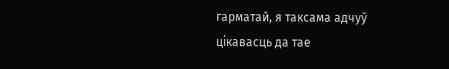гарматай, я таксама адчуў цікавасць да тае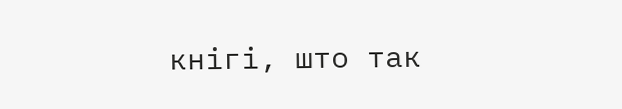кнігі, што так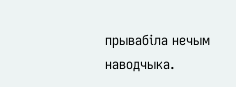прывабіла нечым наводчыка.